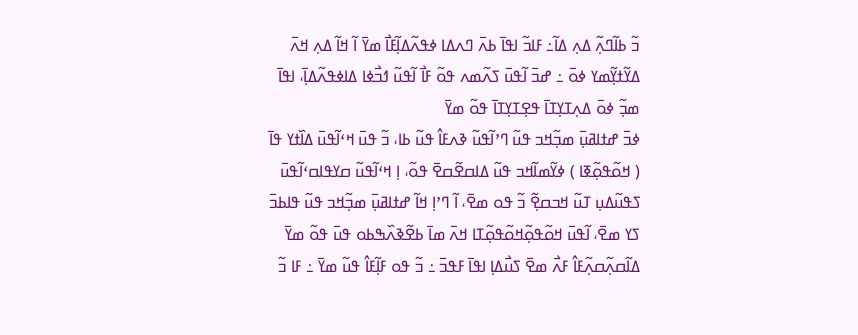ߏ߬ ߕߊ߬ߣߍ߲߬ ߡߍ߲ ߡߊ߬߸ ߓߊߏ߬ ߊߟߊ߫ ߕߍ߫ ߣߍߡߊ ߦߟߍ߬ߡߊ߲߬ߓߊ߯ ߘߌ߫ ߊ߬ ߞߊ߬ ߡߍ߲ ߞߍ߫ ߡߌ߬ߙߌ߲߬ߘߌ ߦߋ߫ ߸ ߝߏ߫ ߊ߬ߟߎ߫ ߖߍ߬ߘߍ ߟߋ߬ ߓߊ߯ ߊ߬ߟߎ߬ ߗߏ߯ߦߊ ߡߊߦߟߍ߬ߡߊ߲߫، ߊߟߊ߫ ߘߏ߲߬ ߦߋ߫ ߡߍ߲ߠߌ߲ߠߊ߫ ߟߐ߲ߠߌ߲ߠߊ߫ ߟߋ߬ ߘߌ߫
ߦߏ߫ ߝߙߊߥߎ߲߫ ߘߏ߲߬ߞߏ ߟߎ߬ ߣߴߊ߬ߟߎ߬ ߢߍߓߊ߮ ߟߎ߬ ߕߊ، ߏ߬ ߟߎ߫ ߞߵߊ߬ߟߎ߫ ߡߊ߰ߙߌ ߟߊ߫ ( ߞߋ߬ߟߋ߲߬ߧߊ ) ߦߌ߬ߘߊ߬ߞߏ ߟߎ߬ ߡߊߛߐ߬ߛߐ߫ ߟߋ߬، ߊ߲ ߞߵߊ߬ߟߎ߬ ߛߌߟߊߛߵߊ߬ߟߎ߫ ߖߟߎ߬ߡߎ߲ ߠߎ߬ ߞߏߛߐ߲߬ ߏ߬ ߟߋ ߘߐ߫، ߊ߬ ߣߴߊ߲ ߞߊ߬ ߝߙߊߥߎ߲߫ ߘߏ߲߬ߞߏ ߟߎ߬ ߟߊߕߏ߫ ߖߌ ߘߐ߫، ߊ߬ߟߎ߫ ߞߋ߬ߟߋ߲߬ߞߋ߬ߟߋ߲߬ߠߊ ߞߍ߫ ߘߊ߫ ߕߐ߬ߢߍ߰ߒߕߋ ߟߎ߫ ߟߋ߬ ߘߌ߫
ߡߊ߬ߛߍ߲߬ߛߍ߲߬ߓߊ߮ ߓߍ߯ ߘߐ߫ ߖߎ߯ߡߊ߲ ߊߟߊ߫ ߓߟߏ߫ ߸ ߏ߬ ߟߋ ߓߊ߲߬ߓߊ߮ ߟߎ߬ ߘߌ߫ ߸ ߓߊ ߏ߬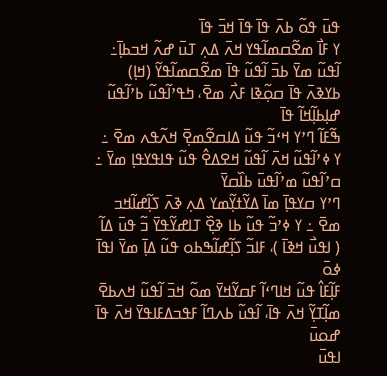ߟߎ߫ ߟߋ߬ ߕߍ߫ ߟߊ߫ ߟߊ߫ ߞߏ߫ ߟߊ߫
ߌ ߓߊ߯ ߘߐ߬ߛߘߊ߬ߟߌ ߞߍ߫ ߡߍ߲ ߠߎ߫ ߝߍ߬ ߞߏߕߊ߲߫߸ ߊ߬ߟߎ߬ ߘߌ߫ ߕߏ߫ ߊ߬ߟߎ߬ ߟߊ߫ ߘߐ߬ߛߘߊ߬ߟߌ߬ (ߞߊ߲) ߕߌߢߍ߫ ߟߊ߫ ߛߋ߲߬ߢߊ ߓߍ߯ ߘߐ߫، ߤߟߴߊ߬ߟߎ߬ ߕߴߊ߬ߟߎ߬ ߝߊ߲ߕߊ߲߬ߞߊ߬ ߟߊ߫
ߒ߬ߓߊ߬ ߣߴߌ ߞߵߏ߬ ߟߎ߬ ߡߊߛߐ߬ߘߐ߲߫ ߞߍ߬ߟߍ ߘߐ߫ ߸ ߌ ߦߴߊ߬ߟߎ߬ ߞߍ߫ ߊ߬ߟߎ߬ ߞߐߡߐ߮ ߟߎ߬ ߟߊߟߌߟߊ߲ ߘߌ߫ ߸ ߛߴߊ߬ߟߎ߬ ߘߴߊ߬ߟߎ߫ ߕߊ߰ߛߌ߫
ߣߴߌ ߛߌߟߊ߲߫ ߘߊ߫ ߡߌ߬ߙߌ߲߬ߘߌ ߡߍ߲ ߢߍ߫ ߖߊ߲߬ߝߊ߬ߞߏ ߘߐ߫ ߸ ߌ ߦߴߏ߬ ߟߎ߬ ߕߊ ߢߐ߲߰ ߠߊߝߌ߬ߟߌ߫ ߏ߬ ߟߎ߫ ߡߊ߬ ( ߊߟߎ߯ ߞߢߊ߫ )، ߓߊߏ߬ ߖߊ߲߬ߝߊ߬ߒߕߋ ߟߎ߬ ߡߊ߲߫ ߘߌ߫ ߊߟߊ߫ ߦߋ߫
ߓߊ߲߬ߓߊ߮ ߟߎ߬ ߞߊߣߵߊ߬ ߓߛߌ߬ߞߌ߫ ߘߋ߬ ߞߏ߫ ߊ߬ߟߎ߬ ߞߍߕߐ߫ ߘߊ߲߬ߠߌ߲߬ ߞߍ߫ ߟߊ߫، ߊ߬ߟߎ߬ ߕߍߣߊ߬ ߓߟߏߡߓߊߟߌ߫ ߞߍ߫ ߟߊ߫ ߝߋߎ߫
ߊߟߎ߫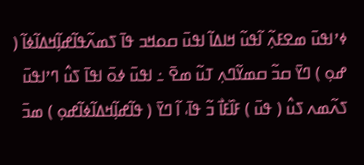ߦߴߊߟߎ߫ ߘߐߓߍ߲߬ ߊ߬ߟߎ߬ ߞߊߡߊ߬ ߊߟߎ߫ ߛߋߞߏ ߟߊ߫ ߖߘߍ߬ߟߊ߬ߝߊ߲߬ߞߡߊ߬ߦߊ߬ ( ߝߋ߲ ) ߣߌ߫ ߛߏ߬ ߛߘߌ߬ߣߍ߲ ߠߎ߬ ߘߐ߫ ߸ ߊߟߎ߫ ߦߋ߫ ߊߟߊ߫ ߖߎ߮ ߣߴߊߟߎ߫ ߖߍ߬ߘߍ ߖߎ߮ ( ߟߎ߫ ) ߓߊ߰ߓߊ߯ ߏ߬ ߟߊ߫، ߊ߬ ߣߌ߫ ( ߟߊ߬ߝߊ߲߬ߞߡߊ߬ߦߊ߬ߝߋ߲ ) ߘߏ߫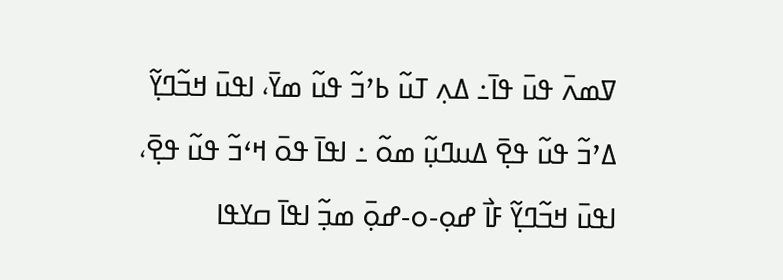ߜߘߍ߫ ߟߎ߫ ߟߊ߫߸ ߡߍ߲ ߠߎ߬ ߕߴߏ߬ ߟߎ߬ ߘߌ߫، ߊߟߎ߫ ߞߏ߬ߣߌ߲߬ ߡߴߏ߬ ߟߎ߬ ߟߐ߲߫ ߡߎߣߎ߲߬ ߘߋ߬ ߸ ߊߟߊ߫ ߟߋ߫ ߞߵߏ߬ ߟߎ߬ ߟߐ߲߫، ߊߟߎ߫ ߞߏ߬ߣߌ߲߬ ߓߊ߯ ߝߋ߲-ߋ-ߝߋ߲߫ ߘߏ߲߬ ߊߟߊ߫ ߛߌߟߊ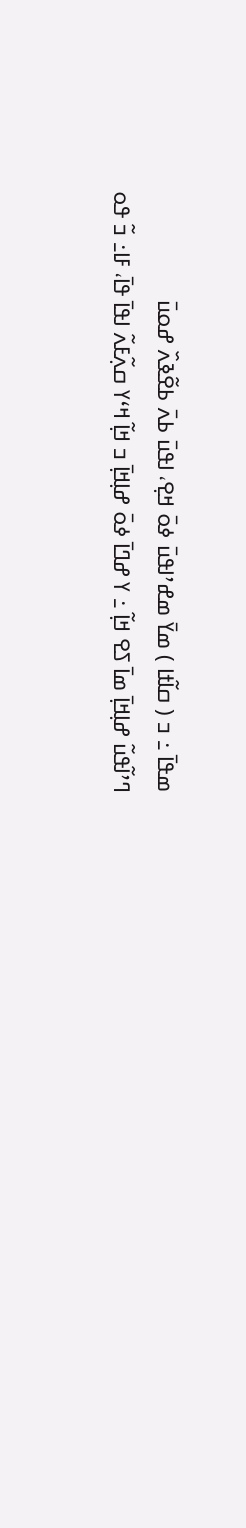ߘߟߊ߫ ߸ ߏ ( ߛߊ߬ߙߊ ) ߘߌ߫ ߘߝߴߊߟߎ߫ ߦߋ߫ ߞߐ߲، ߊߟߎ߫ ߕߍ߫ ߕߐ߬ߢߍ߰ ߝߋߎ߫
ߣߴߊ߬ߟߎ߬ ߝߊ߲ߞߊ߲߫ ߘߊ߫ ߖߐ ߞߊ߲߬ ߸ ߌ ߝߣߊ߫ ߦߋ߫ ߝߊ߲ߞߊ߲߫ ߏ ߞߊ߲߬ ߞߵߌ ߛߍ߲߬ߓߍ߬ ߊߟߊ߫ ߟߊ߫، ߓߊ߸ ߏ߬ ߟߋ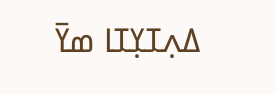ߡߍ߲ߠߌ߲ߠߊ ߘߌ߫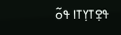ߟߐ߲ߠߌ߲ߠߊ ߟߋ߬